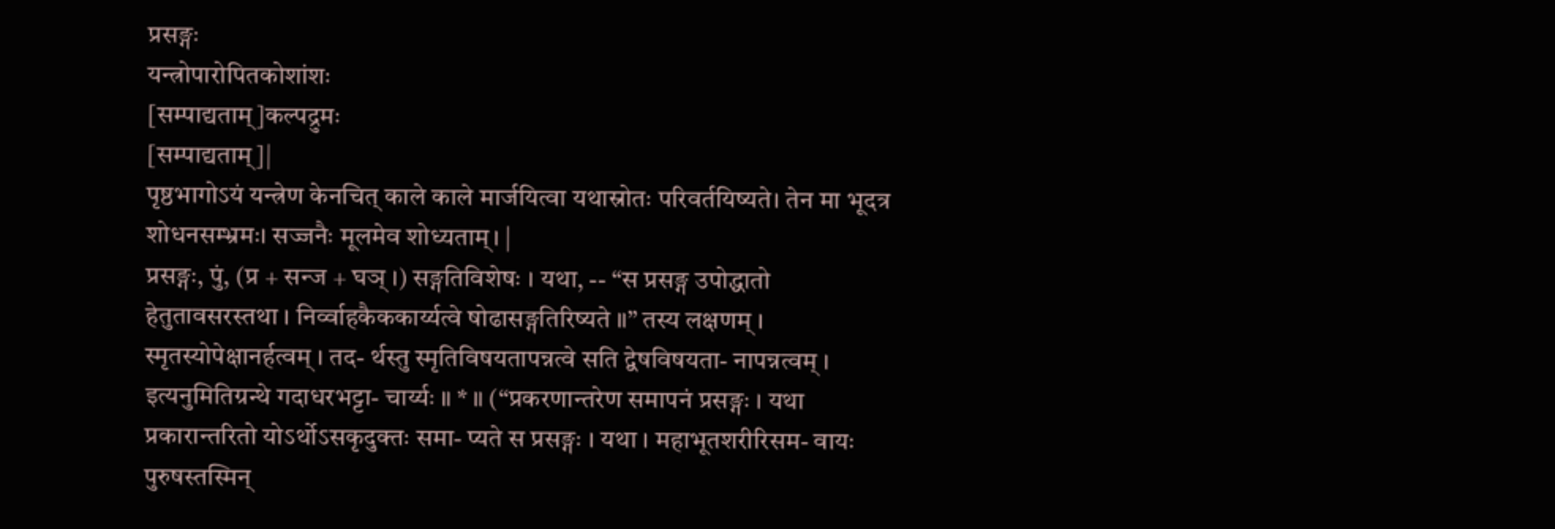प्रसङ्गः
यन्त्रोपारोपितकोशांशः
[सम्पाद्यताम्]कल्पद्रुमः
[सम्पाद्यताम्]|
पृष्ठभागोऽयं यन्त्रेण केनचित् काले काले मार्जयित्वा यथास्रोतः परिवर्तयिष्यते। तेन मा भूदत्र शोधनसम्भ्रमः। सज्जनैः मूलमेव शोध्यताम्। |
प्रसङ्गः, पुं, (प्र + सन्ज + घञ् ।) सङ्गतिविशेषः । यथा, -- “स प्रसङ्ग उपोद्धातो हेतुतावसरस्तथा । निर्व्वाहकैककार्य्यत्वे षोढासङ्गतिरिष्यते ॥” तस्य लक्षणम् । स्मृतस्योपेक्षानर्हत्वम् । तद- र्थस्तु स्मृतिविषयतापन्नत्वे सति द्वेषविषयता- नापन्नत्वम् । इत्यनुमितिग्रन्थे गदाधरभट्टा- चार्य्यः ॥ * ॥ (“प्रकरणान्तरेण समापनं प्रसङ्गः । यथा प्रकारान्तरितो योऽर्थोऽसकृदुक्तः समा- प्यते स प्रसङ्गः । यथा । महाभूतशरीरिसम- वायः पुरुषस्तस्मिन्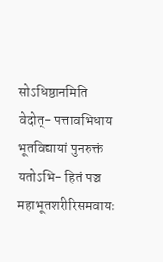सोऽधिष्ठानमिति वेदोत्- पत्तावभिधाय भूतविद्यायां पुनरुक्तं यतोऽभि- हितं पञ्च महाभूतशरीरिसमवायः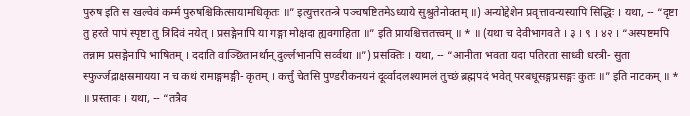पुरुष इति स खल्वेवं कर्म्म पुरुषश्चिकित्सायामधिकृतः ॥” इत्युत्तरतन्त्रे पञ्चषष्टितमेऽध्याये सुश्रुतेनोक्तम् ॥) अन्योद्देशेन प्रवृत्तावन्यस्यापि सिद्धिः । यथा, -- “दृष्टा तु हरते पापं स्पृष्टा तु त्रिदिवं नयेत् । प्रसङ्गेनापि या गङ्गा मोक्षदा ह्यवगाहिता ॥” इति प्रायश्चित्ततत्त्वम् ॥ * ॥ (यथा च देवीभागवते । ३ । ९ । ४२ । “अस्पष्टमपि तन्नाम प्रसङ्गेनापि भाषितम् । ददाति वाञ्छितानर्थान् दुर्ल्लभानपि सर्व्वथा ॥”) प्रसक्तिः । यथा, -- “आनीता भवता यदा पतिरता साध्वी धरत्री- सुता स्फुर्ज्जद्राक्षस्रमायया न च कथं रामाङ्गमङ्गी- कृतम् । कर्त्तुं चेतसि पुण्डरीकनयनं दूर्व्वादलश्यामलं तुच्छं ब्रह्मपदं भवेत् परबधूसङ्गप्रसङ्गः कुतः ॥” इति नाटकम् ॥ * ॥ प्रस्तावः । यथा, -- “तत्रैव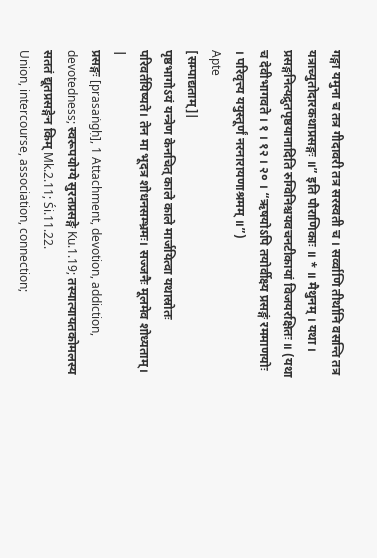गङ्गा यमुना च तत्र गीदावरी तत्र सरस्वती च । सर्व्वाणि तीर्थानि वसन्ति तत्र यत्राच्युतोदारकथाप्रसङ्गः ॥” इति पौराणिकाः ॥ * ॥ मैथुनम् । यथा । प्रसङ्गनित्यद्रुतपृष्ठयानादिति रुग्विनिश्चयवचनटीकायां विजयरक्षितः ॥ (यथा च देवीभागवते । १ । १२ । २० । “ऋषयोऽपि तयोर्वीक्ष्य प्रसङ्गं रममाणयोः । परिवृत्त्य ययुस्तूर्णं नरनारायणाश्रमम् ॥”)
Apte
[सम्पाद्यताम्]|
पृष्ठभागोऽयं यन्त्रेण केनचित् काले काले मार्जयित्वा यथास्रोतः परिवर्तयिष्यते। तेन मा भूदत्र शोधनसम्भ्रमः। सज्जनैः मूलमेव शोध्यताम्। |
प्रसङ्गः [prasaṅgḥ], 1 Attachment, devotion, addiction, devotedness; स्वरूपयोग्ये सुरतप्रसङ्गे Ku.1.19; तस्यात्यायतकोमलस्य सततं द्यूतप्रसङ्गेन किम् Mk.2.11; Śi.11.22.
Union, intercourse, association, connection;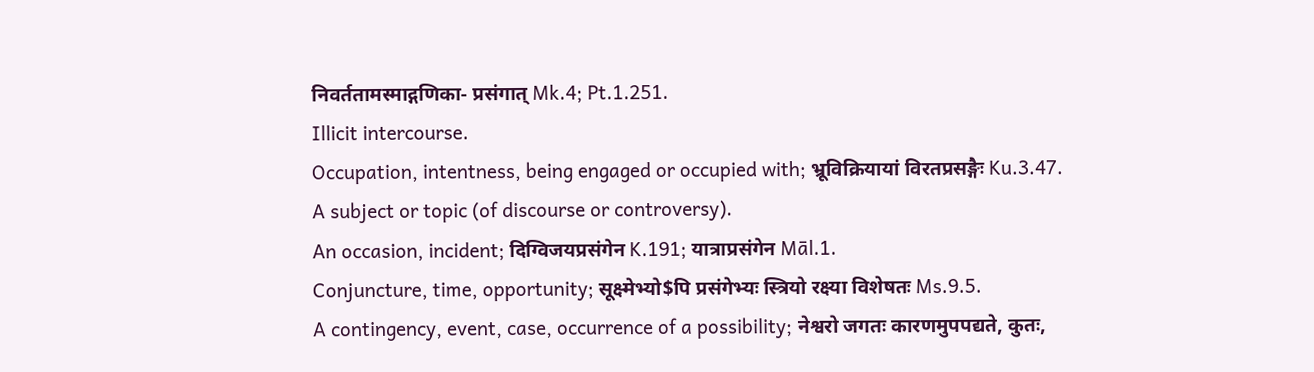निवर्ततामस्माद्गणिका- प्रसंगात् Mk.4; Pt.1.251.
Illicit intercourse.
Occupation, intentness, being engaged or occupied with; भ्रूविक्रियायां विरतप्रसङ्गैः Ku.3.47.
A subject or topic (of discourse or controversy).
An occasion, incident; दिग्विजयप्रसंगेन K.191; यात्राप्रसंगेन Māl.1.
Conjuncture, time, opportunity; सूक्ष्मेभ्यो$पि प्रसंगेभ्यः स्त्रियो रक्ष्या विशेषतः Ms.9.5.
A contingency, event, case, occurrence of a possibility; नेश्वरो जगतः कारणमुपपद्यते, कुतः,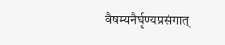वैषम्यनैर्घृण्यप्रसंगात्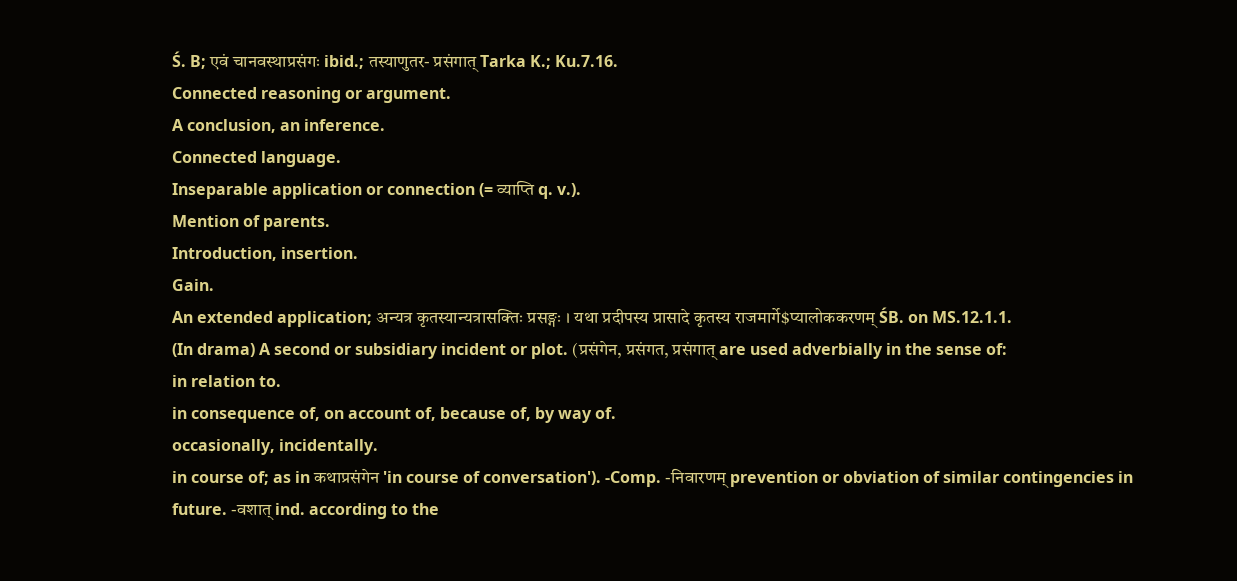Ś. B; एवं चानवस्थाप्रसंगः ibid.; तस्याणुतर- प्रसंगात् Tarka K.; Ku.7.16.
Connected reasoning or argument.
A conclusion, an inference.
Connected language.
Inseparable application or connection (= व्याप्ति q. v.).
Mention of parents.
Introduction, insertion.
Gain.
An extended application; अन्यत्र कृतस्यान्यत्रासक्तिः प्रसङ्गः । यथा प्रदीपस्य प्रासादे कृतस्य राजमार्गे$प्यालोककरणम् ŚB. on MS.12.1.1.
(In drama) A second or subsidiary incident or plot. (प्रसंगेन, प्रसंगत, प्रसंगात् are used adverbially in the sense of:
in relation to.
in consequence of, on account of, because of, by way of.
occasionally, incidentally.
in course of; as in कथाप्रसंगेन 'in course of conversation'). -Comp. -निवारणम् prevention or obviation of similar contingencies in future. -वशात् ind. according to the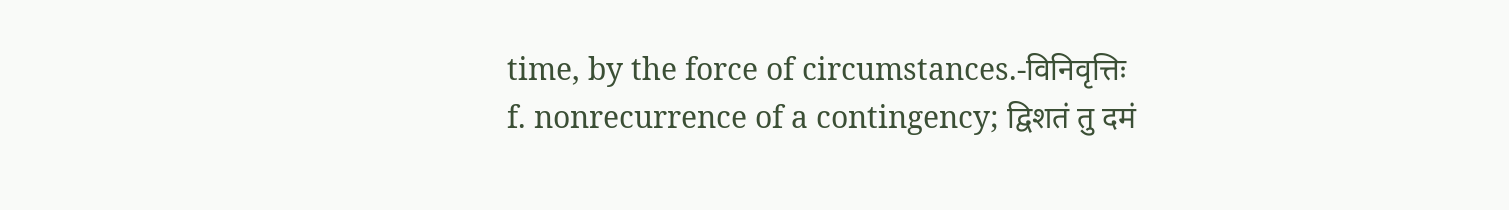time, by the force of circumstances.-विनिवृत्तिः f. nonrecurrence of a contingency; द्विशतं तु दमं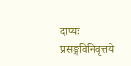दाप्यः प्रसङ्गविनिवृत्तये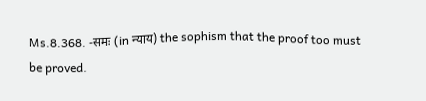Ms.8.368. -समः (in न्याय) the sophism that the proof too must be proved.